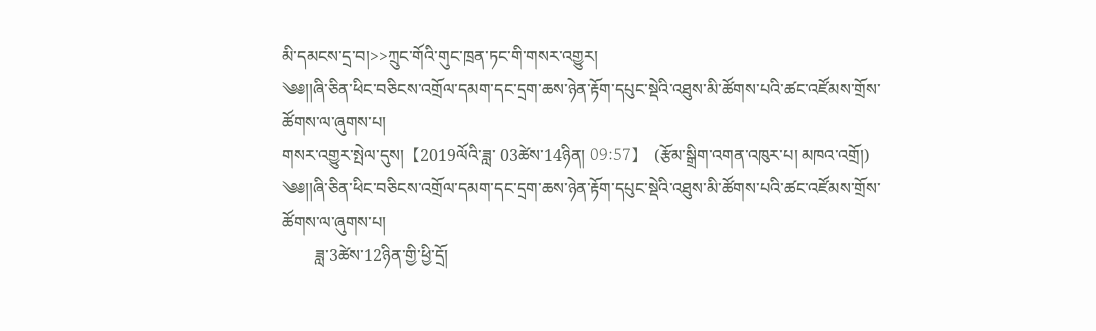མི་དམངས་དྲ་བ།>>ཀྲུང་གོའི་གུང་ཁྲན་ཏང་གི་གསར་འགྱུར།
༄༅།།ཞི་ཅིན་ཕིང་བཅིངས་འགྲོལ་དམག་དང་དྲག་ཆས་ཉེན་རྟོག་དཔུང་སྡེའི་འཐུས་མི་ཚོགས་པའི་ཚང་འཛོམས་གྲོས་
ཚོགས་ལ་ཞུགས་པ།
གསར་འགྱུར་སྤེལ་དུས།  【2019ལོའི་ཟླ་ 03ཚེས་14ཉིན། 09:57】   (རྩོམ་སྒྲིག་འགན་འཁུར་པ། མཁའ་འགྲོ།)
༄༅།།ཞི་ཅིན་ཕིང་བཅིངས་འགྲོལ་དམག་དང་དྲག་ཆས་ཉེན་རྟོག་དཔུང་སྡེའི་འཐུས་མི་ཚོགས་པའི་ཚང་འཛོམས་གྲོས་
ཚོགས་ལ་ཞུགས་པ།
        ཟླ་3ཚེས་12ཉིན་གྱི་ཕྱི་དྲོ།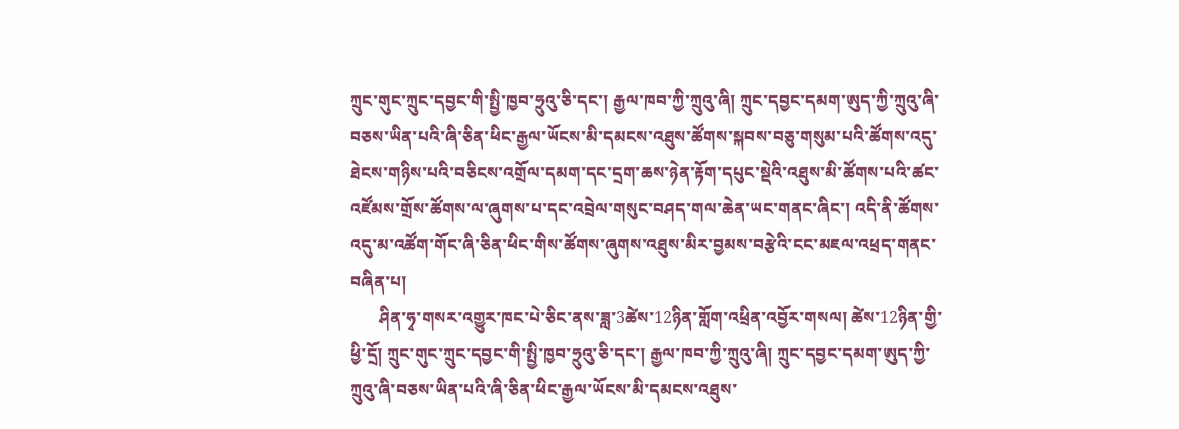ཀྲུང་གུང་ཀྲུང་དབྱང་གི་སྤྱི་ཁྱབ་ཧྲུའུ་ཅི་དང་། རྒྱལ་ཁབ་ཀྱི་ཀྲུའུ་ཞི། ཀྲུང་དབྱང་དམག་ཨུད་ཀྱི་ཀྲུའུ་ཞི་བཅས་ཡིན་པའི་ཞི་ཅིན་ཕིང་རྒྱལ་ཡོངས་མི་དམངས་འཐུས་ཚོགས་སྐབས་བཅུ་གསུམ་པའི་ཚོགས་འདུ་ཐེངས་གཉིས་པའི་བཅིངས་འགྲོལ་དམག་དང་དྲག་ཆས་ཉེན་རྟོག་དཔུང་སྡེའི་འཐུས་མི་ཚོགས་པའི་ཚང་འཛོམས་གྲོས་ཚོགས་ལ་ཞུགས་པ་དང་འབྲེལ་གསུང་བཤད་གལ་ཆེན་ཡང་གནང་ཞིང་། འདི་ནི་ཚོགས་འདུ་མ་འཚོག་གོང་ཞི་ཅིན་ཕིང་གིས་ཚོགས་ཞུགས་འཐུས་མིར་བྱམས་བརྩེའི་ངང་མཇལ་འཕྲད་གནང་བཞིན་པ།
       ཤིན་ཧྭ་གསར་འགྱུར་ཁང་པེ་ཅིང་ནས་ཟླ་3ཚེས་12ཉིན་གློག་འཕྲིན་འབྱོར་གསལ། ཚེས་12ཉིན་གྱི་ཕྱི་དྲོ། ཀྲུང་གུང་ཀྲུང་དབྱང་གི་སྤྱི་ཁྱབ་ཧྲུའུ་ཅི་དང་། རྒྱལ་ཁབ་ཀྱི་ཀྲུའུ་ཞི། ཀྲུང་དབྱང་དམག་ཨུད་ཀྱི་ཀྲུའུ་ཞི་བཅས་ཡིན་པའི་ཞི་ཅིན་ཕིང་རྒྱལ་ཡོངས་མི་དམངས་འཐུས་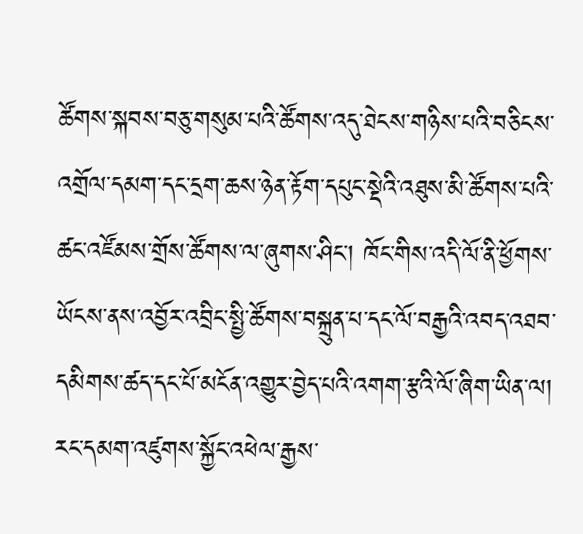ཚོགས་སྐབས་བཅུ་གསུམ་པའི་ཚོགས་འདུ་ཐེངས་གཉིས་པའི་བཅིངས་འགྲོལ་དམག་དང་དྲག་ཆས་ཉེན་རྟོག་དཔུང་སྡེའི་འཐུས་མི་ཚོགས་པའི་ཚང་འཛོམས་གྲོས་ཚོགས་ལ་ཞུགས་ཤིང་། ཁོང་གིས་འདི་ལོ་ནི་ཕྱོགས་ཡོངས་ནས་འབྱོར་འབྲིང་སྤྱི་ཚོགས་བསྐྲུན་པ་དང་ལོ་བརྒྱའི་འབད་འཐབ་དམིགས་ཚད་དང་པོ་མངོན་འགྱུར་བྱེད་པའི་འགག་རྩའི་ལོ་ཞིག་ཡིན་ལ། རང་དམག་འཛུགས་སྐྱོང་འཕེལ་རྒྱས་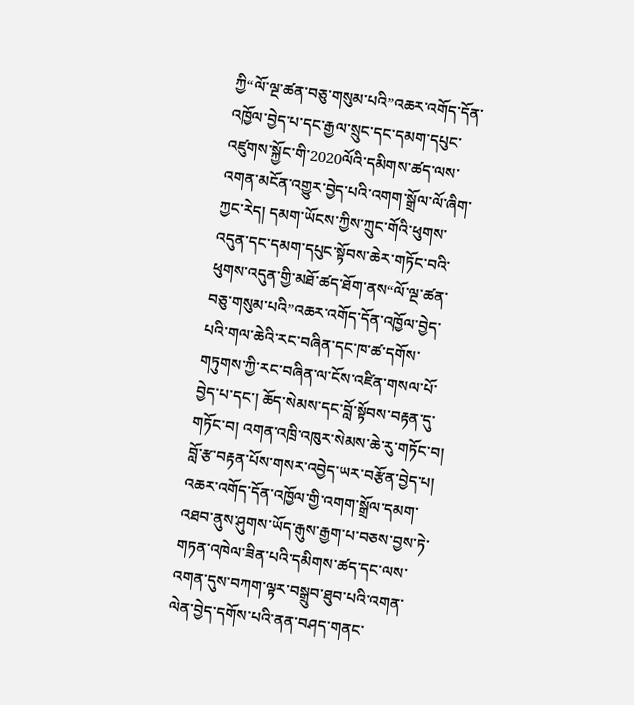ཀྱི“ལོ་ལྔ་ཚན་བཅུ་གསུམ་པའི”འཆར་འགོད་དོན་འཁྱོལ་བྱེད་པ་དང་རྒྱལ་སྲུང་དང་དམག་དཔུང་འཛུགས་སྐྱོང་གི་2020ལོའི་དམིགས་ཚད་ལས་འགན་མངོན་འགྱུར་བྱེད་པའི་འགག་སྒྲོལ་ལོ་ཞིག་ཀྱང་རེད། དམག་ཡོངས་ཀྱིས་ཀྲུང་གོའི་ཕུགས་འདུན་དང་དམག་དཔུང་སྟོབས་ཆེར་གཏོང་བའི་ཕུགས་འདུན་གྱི་མཐོ་ཚད་ཐོག་ནས“ལོ་ལྔ་ཚན་བཅུ་གསུམ་པའི”འཆར་འགོད་དོན་འཁྱོལ་བྱེད་པའི་གལ་ཆེའི་རང་བཞིན་དང་ཁ་ཚ་དགོས་གཏུགས་ཀྱི་རང་བཞིན་ལ་ངོས་འཛིན་གསལ་པོ་བྱེད་པ་དང་། ཆོད་སེམས་དང་བློ་སྟོབས་བརྟན་དུ་གཏོང་བ། འགན་འཁྲི་འཁུར་སེམས་ཆེ་རུ་གཏོང་བ། བློ་རྩ་བརྟན་པོས་གསར་འབྱེད་ཡར་བརྩོན་བྱེད་པ། འཆར་འགོད་དོན་འཁྱོལ་གྱི་འགག་སྒྲོལ་དམག་འཐབ་ནུས་ཤུགས་ཡོད་རྒུས་རྒྱག་པ་བཅས་བྱས་ཏེ་གཏན་འཁེལ་ཟིན་པའི་དམིགས་ཚད་དང་ལས་འགན་དུས་བཀག་ལྟར་བསྒྲུབ་ཐུབ་པའི་འགན་ལེན་བྱེད་དགོས་པའི་ནན་བཤད་གནང་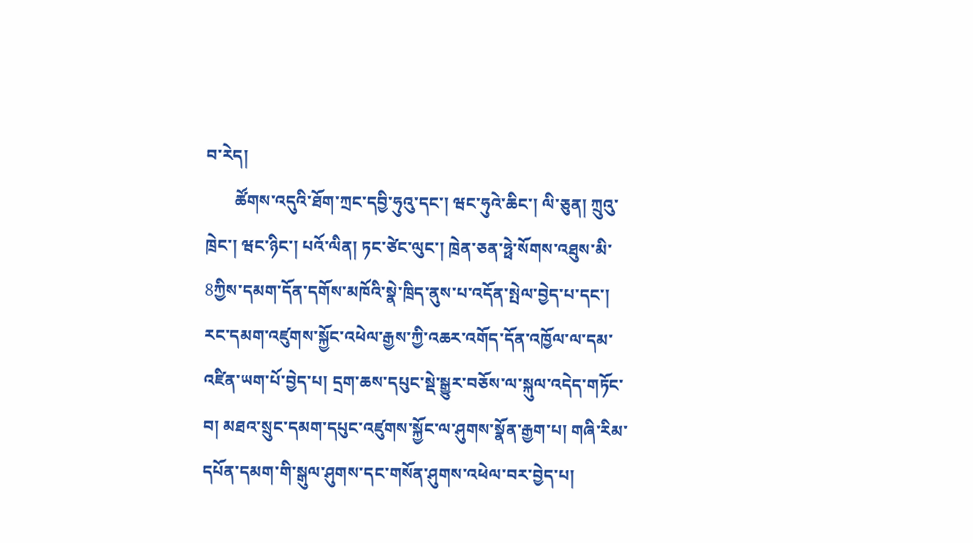བ་རེད།
       ཚོགས་འདུའི་ཐོག་ཀྲང་དབྱི་ཧུའུ་དང་། ཝང་ཧུའེ་ཆིང་། ལི་ཅུན། ཀྲུའུ་ཁྲེང་། ཝང་ཉིང་། པའོ་ལིན། ཏང་ཙེང་ལུང་། ཁྲེན་ཅན་ཧྥེ་སོགས་འཐུས་མི་8ཀྱིས་དམག་དོན་དགོས་མཁོའི་སྣེ་ཁྲིད་ནུས་པ་འདོན་སྤེལ་བྱེད་པ་དང་། རང་དམག་འཛུགས་སྐྱོང་འཕེལ་རྒྱས་ཀྱི་འཆར་འགོད་དོན་འཁྱོལ་ལ་དམ་འཛིན་ཡག་པོ་བྱེད་པ། དྲག་ཆས་དཔུང་སྡེ་སྒྱུར་བཅོས་ལ་སྐུལ་འདེད་གཏོང་བ། མཐའ་སྲུང་དམག་དཔུང་འཛུགས་སྐྱོང་ལ་ཤུགས་སྣོན་རྒྱག་པ། གཞི་རིམ་དཔོན་དམག་གི་སྒུལ་ཤུགས་དང་གསོན་ཤུགས་འཕེལ་བར་བྱེད་པ།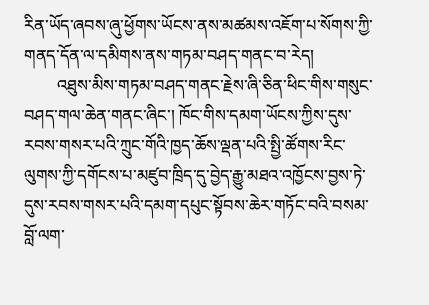རིན་ཡོད་ཞབས་ཞུ་ཕྱོགས་ཡོངས་ནས་མཚམས་འཇོག་པ་སོགས་ཀྱི་གནད་དོན་ལ་དམིགས་ནས་གཏམ་བཤད་གནང་བ་རེད།
        འཐུས་མིས་གཏམ་བཤད་གནང་རྗེས་ཞི་ཅིན་ཕིང་གིས་གསུང་བཤད་གལ་ཆེན་གནང་ཞིང་། ཁོང་གིས་དམག་ཡོངས་ཀྱིས་དུས་རབས་གསར་པའི་ཀྲུང་གོའི་ཁྱད་ཆོས་ལྡན་པའི་སྤྱི་ཚོགས་རིང་ལུགས་ཀྱི་དགོངས་པ་མཛུབ་ཁྲིད་དུ་བྱེད་རྒྱུ་མཐའ་འཁྱོངས་བྱས་ཏེ་དུས་རབས་གསར་པའི་དམག་དཔུང་སྟོབས་ཆེར་གཏོང་བའི་བསམ་བློ་ལག་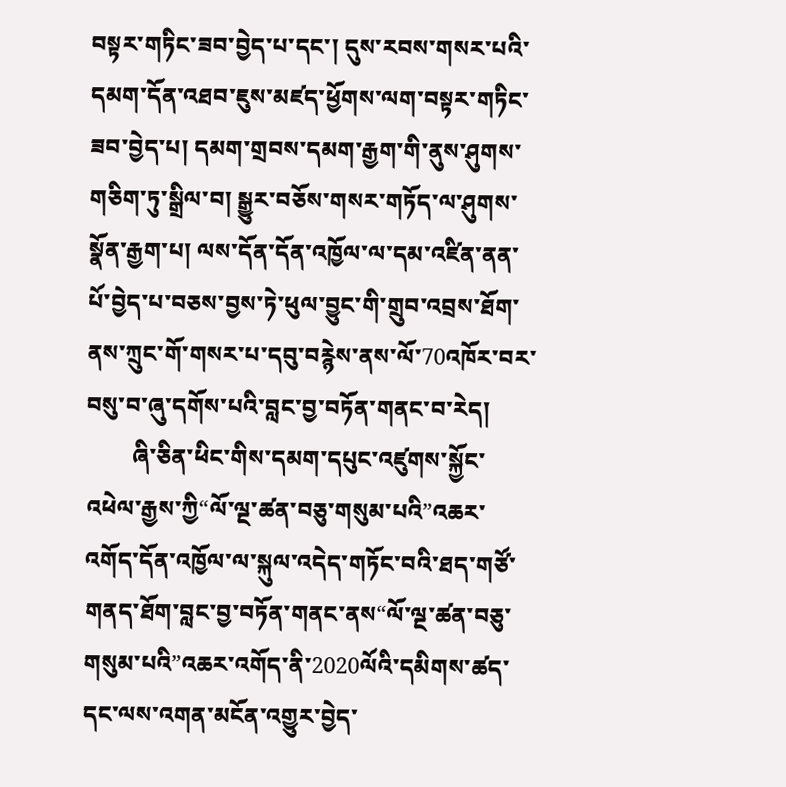བསྟར་གཏིང་ཟབ་བྱེད་པ་དང་། དུས་རབས་གསར་པའི་དམག་དོན་འཐབ་ཇུས་མཛད་ཕྱོགས་ལག་བསྟར་གཏིང་ཟབ་བྱེད་པ། དམག་གྲབས་དམག་རྒྱག་གི་ནུས་ཤུགས་གཅིག་ཏུ་སྒྲིལ་བ། སྒྱུར་བཅོས་གསར་གཏོད་ལ་ཤུགས་སྣོན་རྒྱག་པ། ལས་དོན་དོན་འཁྱོལ་ལ་དམ་འཛིན་ནན་པོ་བྱེད་པ་བཅས་བྱས་ཏེ་ཕུལ་བྱུང་གི་གྲུབ་འབྲས་ཐོག་ནས་ཀྲུང་གོ་གསར་པ་དབུ་བརྙེས་ནས་ལོ་70འཁོར་བར་བསུ་བ་ཞུ་དགོས་པའི་བླང་བྱ་བཏོན་གནང་བ་རེད།
        ཞི་ཅིན་ཕིང་གིས་དམག་དཔུང་འཛུགས་སྐྱོང་འཕེལ་རྒྱས་ཀྱི“ལོ་ལྔ་ཚན་བཅུ་གསུམ་པའི”འཆར་འགོད་དོན་འཁྱོལ་ལ་སྐུལ་འདེད་གཏོང་བའི་ཐད་གཙོ་གནད་ཐོག་བླང་བྱ་བཏོན་གནང་ནས“ལོ་ལྔ་ཚན་བཅུ་གསུམ་པའི”འཆར་འགོད་ནི་2020ལོའི་དམིགས་ཚད་དང་ལས་འགན་མངོན་འགྱུར་བྱེད་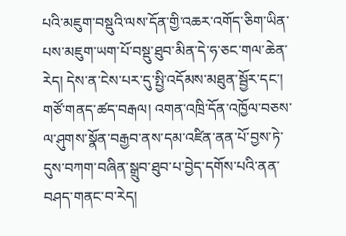པའི་མཇུག་བསྡུའི་ལས་དོན་གྱི་འཆར་འགོད་ཅིག་ཡིན་པས་མཇུག་ཡག་པོ་བསྡུ་ཐུབ་མིན་དེ་ཧ་ཅང་གལ་ཆེན་རེད། དེས་ན་ངེས་པར་དུ་སྤྱི་འདོམས་མཐུན་སྦྱོར་དང་། གཙོ་གནད་ཚད་བརྒལ། འགན་འཁྲི་དོན་འཁྱོལ་བཅས་ལ་ཤུགས་སྣོན་བརྒྱབ་ནས་དམ་འཛིན་ནན་པོ་བྱས་ཏེ་དུས་བཀག་བཞིན་སྒྲུབ་ཐུབ་པ་བྱེད་དགོས་པའི་ནན་བཤད་གནང་བ་རེད།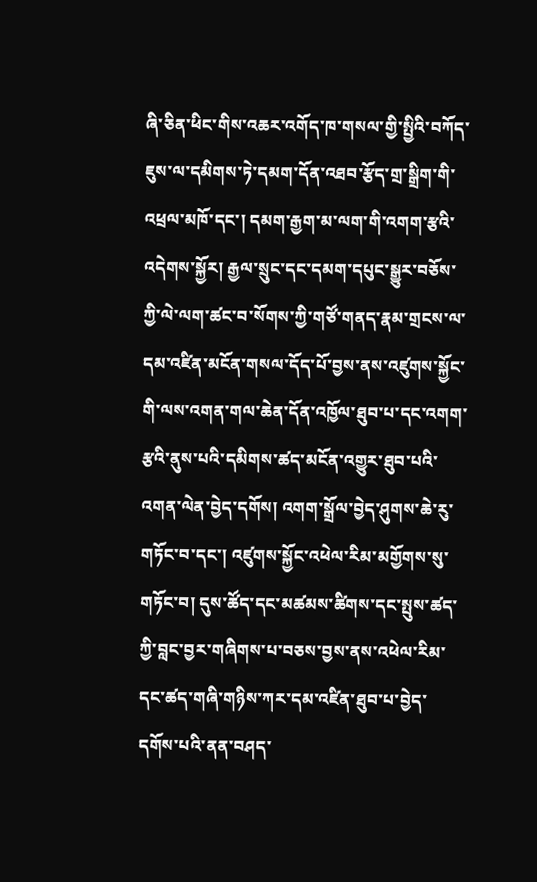ཞི་ཅིན་ཕིང་གིས་འཆར་འགོད་ཁ་གསལ་གྱི་སྤྱིའི་བཀོད་ཇུས་ལ་དམིགས་ཏེ་དམག་དོན་འཐབ་རྩོད་གྲ་སྒྲིག་གི་འཕྲལ་མཁོ་དང་། དམག་རྒྱག་མ་ལག་གི་འགག་རྩའི་འདེགས་སྐྱོར། རྒྱལ་སྲུང་དང་དམག་དཔུང་སྒྱུར་བཅོས་ཀྱི་ལེ་ལག་ཚང་བ་སོགས་ཀྱི་གཙོ་གནད་རྣམ་གྲངས་ལ་དམ་འཛིན་མངོན་གསལ་དོད་པོ་བྱས་ནས་འཛུགས་སྐྱོང་གི་ལས་འགན་གལ་ཆེན་དོན་འཁྱོལ་ཐུབ་པ་དང་འགག་རྩའི་ནུས་པའི་དམིགས་ཚད་མངོན་འགྱུར་ཐུབ་པའི་འགན་ལེན་བྱེད་དགོས། འགག་སྒྲོལ་བྱེད་ཤུགས་ཆེ་རུ་གཏོང་བ་དང་། འཛུགས་སྐྱོང་འཕེལ་རིམ་མགྱོགས་སུ་གཏོང་བ། དུས་ཚོད་དང་མཚམས་ཚིགས་དང་སྤུས་ཚད་ཀྱི་བླང་བྱར་གཞིགས་པ་བཅས་བྱས་ནས་འཕེལ་རིམ་དང་ཚད་གཞི་གཉིས་ཀར་དམ་འཛིན་ཐུབ་པ་བྱེད་དགོས་པའི་ནན་བཤད་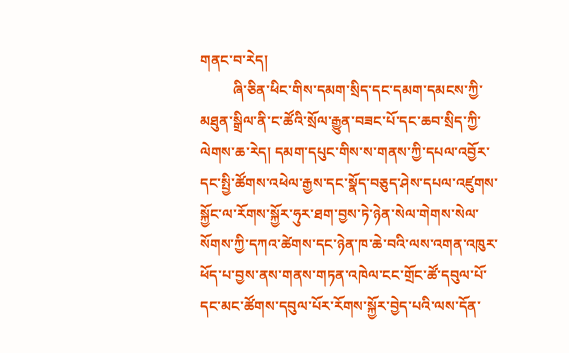གནང་བ་རེད།
         ཞི་ཅིན་ཕིང་གིས་དམག་སྲིད་དང་དམག་དམངས་ཀྱི་མཐུན་སྒྲིལ་ནི་ང་ཚོའི་སྲོལ་རྒྱུན་བཟང་པོ་དང་ཆབ་སྲིད་ཀྱི་ལེགས་ཆ་རེད། དམག་དཔུང་གིས་ས་གནས་ཀྱི་དཔལ་འབྱོར་དང་སྤྱི་ཚོགས་འཕེལ་རྒྱས་དང་སྣོད་བཅུད་ཤེས་དཔལ་འཛུགས་སྐྱོང་ལ་རོགས་སྐྱོར་ཧུར་ཐག་བྱས་ཏེ་ཉེན་སེལ་གེགས་སེལ་སོགས་ཀྱི་དཀའ་ཚེགས་དང་ཉེན་ཁ་ཆེ་བའི་ལས་འགན་འཁུར་ཕོད་པ་བྱས་ནས་གནས་གཏན་འཁེལ་ངང་གྲོང་ཚོ་དབུལ་པོ་དང་མང་ཚོགས་དབུལ་པོར་རོགས་སྐྱོར་བྱེད་པའི་ལས་དོན་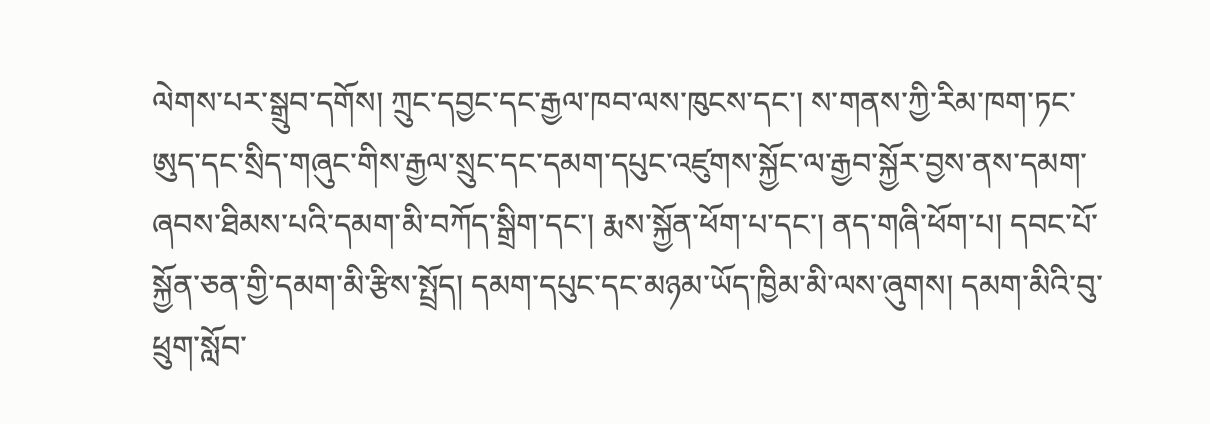ལེགས་པར་སྒྲུབ་དགོས། ཀྲུང་དབྱང་དང་རྒྱལ་ཁབ་ལས་ཁུངས་དང་། ས་གནས་ཀྱི་རིམ་ཁག་ཏང་ཨུད་དང་སྲིད་གཞུང་གིས་རྒྱལ་སྲུང་དང་དམག་དཔུང་འཛུགས་སྐྱོང་ལ་རྒྱབ་སྐྱོར་བྱས་ནས་དམག་ཞབས་ཐིམས་པའི་དམག་མི་བཀོད་སྒྲིག་དང་། རྨས་སྐྱོན་ཕོག་པ་དང་། ནད་གཞི་ཕོག་པ། དབང་པོ་སྐྱོན་ཅན་གྱི་དམག་མི་རྩིས་སྤྲོད། དམག་དཔུང་དང་མཉམ་ཡོད་ཁྱིམ་མི་ལས་ཞུགས། དམག་མིའི་བུ་ཕྲུག་སློབ་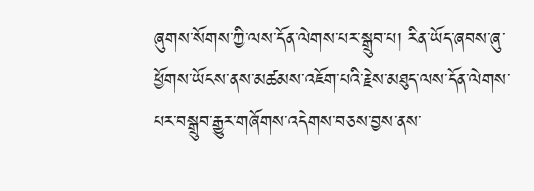ཞུགས་སོགས་ཀྱི་ལས་དོན་ལེགས་པར་སྒྲུབ་པ། རིན་ཡོད་ཞབས་ཞུ་ཕྱོགས་ཡོངས་ནས་མཚམས་འཇོག་པའི་རྗེས་མཐུད་ལས་དོན་ལེགས་པར་བསྒྲུབ་རྒྱུར་གཞོགས་འདེགས་བཅས་བྱས་ནས་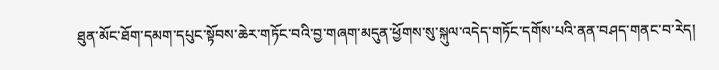ཐུན་མོང་ཐོག་དམག་དཔུང་སྟོབས་ཆེར་གཏོང་བའི་བྱ་གཞག་མདུན་ཕྱོགས་སུ་སྐུལ་འདེད་གཏོང་དགོས་པའི་ནན་བཤད་གནང་བ་རེད།